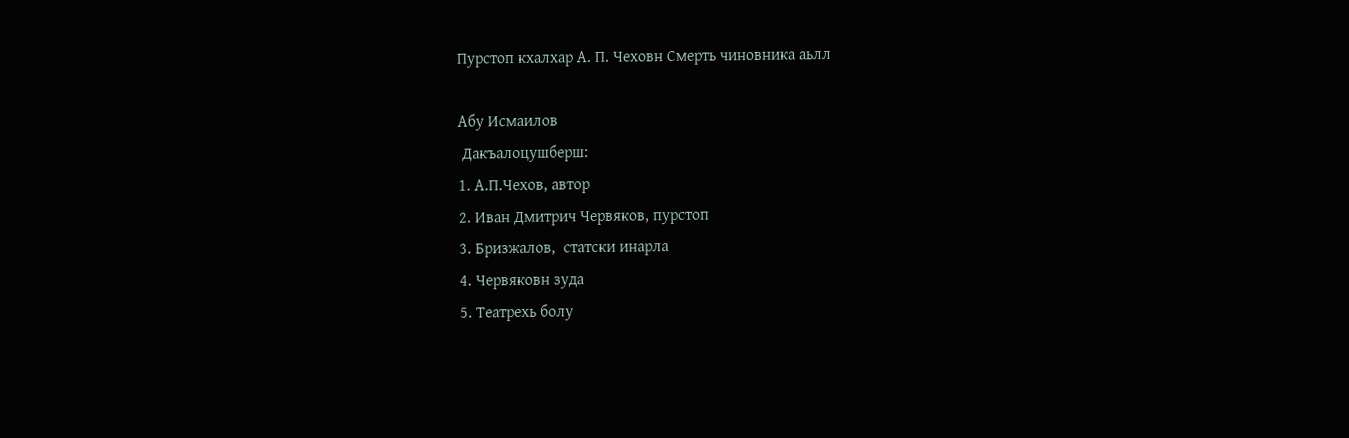Пурстоп кхалхар А. П. Чеховн Смерть чиновника аьлл

Абу Исмаилов
 Дакъалоцушберш:
1. А.П.Чехов, автор
2. Иван Дмитрич Червяков, пурстоп
3. Бризжалов,  статски инарла
4. Червяковн зуда
5. Театрехь болу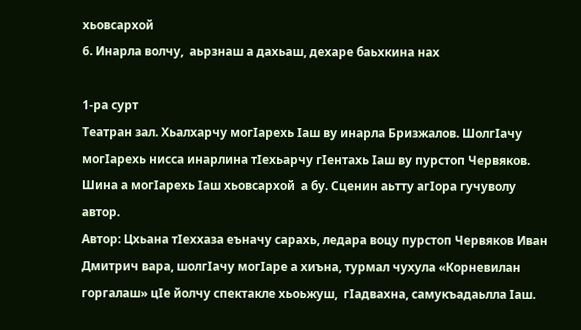хьовсархой
6. Инарла волчу,  аьрзнаш а дахьаш, дехаре баьхкина нах

1-ра сурт
Театран зал. Хьалхарчу могIарехь Iаш ву инарла Бризжалов. ШолгIачу могIарехь нисса инарлина тIехьарчу гIентахь Iаш ву пурстоп Червяков. Шина а могIарехь Iаш хьовсархой  а бу. Сценин аьтту агIора гучуволу автор.
Автор: Цхьана тIеххаза еъначу сарахь, ледара воцу пурстоп Червяков Иван Дмитрич вара, шолгIачу могIаре а хиъна, турмал чухула «Корневилан горгалаш» цIе йолчу спектакле хьоьжуш,  гIадвахна, самукъадаьлла Iаш.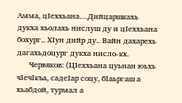Амма, цIеххьана…Дийцаршкахь дукха хьолахь нислуш ду и цIеххьана бохург.. ХIун дийр ду.. Вайн дахарехь дагахьдоцург дукха нисло-кх.
      Червяков: (ЦIеххьана цуьнан юьхь чIечIкъа, садеIар соцу, бIаьргаш а хьабдой, турмал а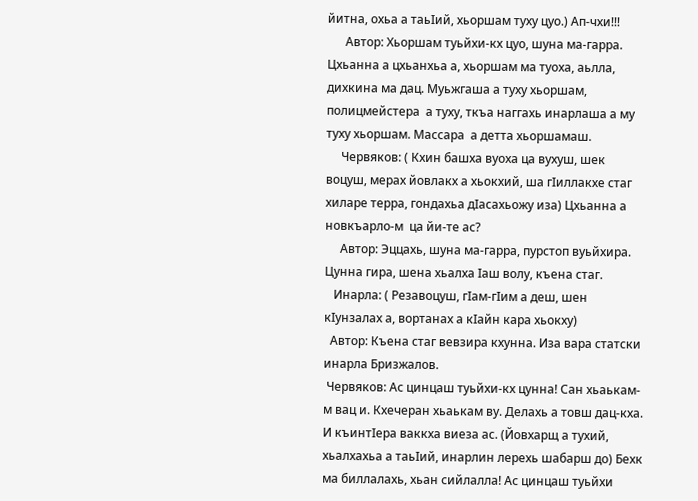йитна, охьа а таьIий, хьоршам туху цуо.) Ап-чхи!!!
      Автор: Хьоршам туьйхи-кх цуо, шуна ма-гарра. Цхьанна а цхьанхьа а, хьоршам ма туоха, аьлла, дихкина ма дац. Муьжгаша а туху хьоршам, полицмейстера  а туху, ткъа наггахь инарлаша а му туху хьоршам. Массара  а детта хьоршамаш.
     Червяков: ( Кхин башха вуоха ца вухуш, шек воцуш, мерах йовлакх а хьокхий, ша гIиллакхе стаг хиларе терра, гондахьа дIасахьожу иза) Цхьанна а новкъарло-м  ца йи-те ас?
     Автор: Эццахь, шуна ма-гарра, пурстоп вуьйхира. Цунна гира, шена хьалха Iаш волу, къена стаг.
   Инарла: ( Резавоцуш, гIам-гIим а деш, шен кIунзалах а, вортанах а кIайн кара хьокху)
  Автор: Къена стаг вевзира кхунна. Иза вара статски инарла Бризжалов.
 Червяков: Ас цинцаш туьйхи-кх цунна! Сан хьаькам-м вац и. Кхечеран хьаькам ву. Делахь а товш дац-кха. И къинтIера ваккха виеза ас. (Йовхарщ а тухий, хьалхахьа а таьIий, инарлин лерехь шабарш до) Бехк ма биллалахь, хьан сийлалла! Ас цинцаш туьйхи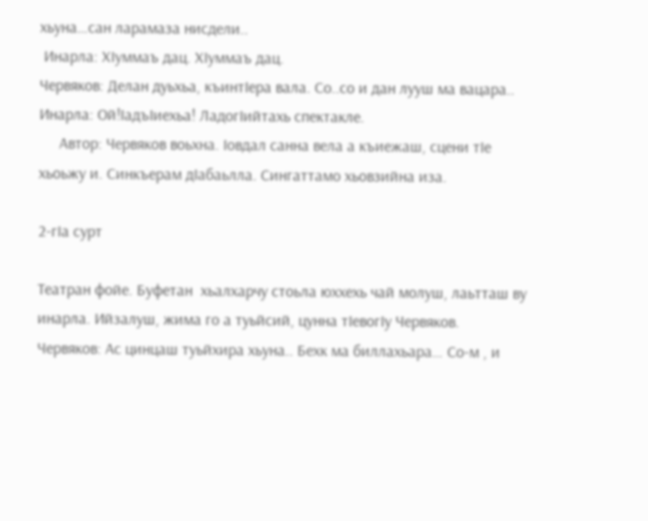хьуна…сан ларамаза нисдели..
 Инарла: ХIуммаъ дац. ХIуммаъ дац.
Червяков: Делан дуьхьа, къинтIера вала. Со..со и дан лууш ма вацара..
Инарла: Ой!IадъIиехьа! ЛадогIийтахь спектакле.
     Автор: Червяков воьхна. Iовдал санна вела а къиежаш, сцени тIе хьоьжу и. Синкъерам дIабаьлла. Сингаттамо хьовзийна иза.

2-гIа сурт

Театран фойе. Буфетан  хьалхарчу стоьла юххехь чай молуш, лаьтташ ву инарла. Ийзалуш, жима го а туьйсий, цунна тIевогIу Червяков.
Червяков: Ас цинцаш туьйхира хьуна.. Бехк ма биллахьара… Со-м , и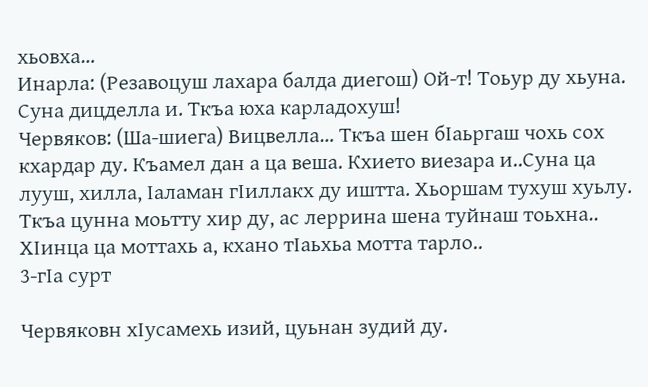хьовха…
Инарла: (Резавоцуш лахара балда диегош) Ой-т! Тоьур ду хьуна. Суна дицделла и. Ткъа юха карладохуш!
Червяков: (Ша-шиега) Вицвелла… Ткъа шен бIаьргаш чохь сох кхардар ду. Къамел дан а ца веша. Кхието виезара и..Суна ца лууш, хилла, Iаламан гIиллакх ду иштта. Хьоршам тухуш хуьлу. Ткъа цунна моьтту хир ду, ас леррина шена туйнаш тоьхна.. ХIинца ца моттахь а, кхано тIаьхьа мотта тарло..
3-гIа сурт

Червяковн хIусамехь изий, цуьнан зудий ду.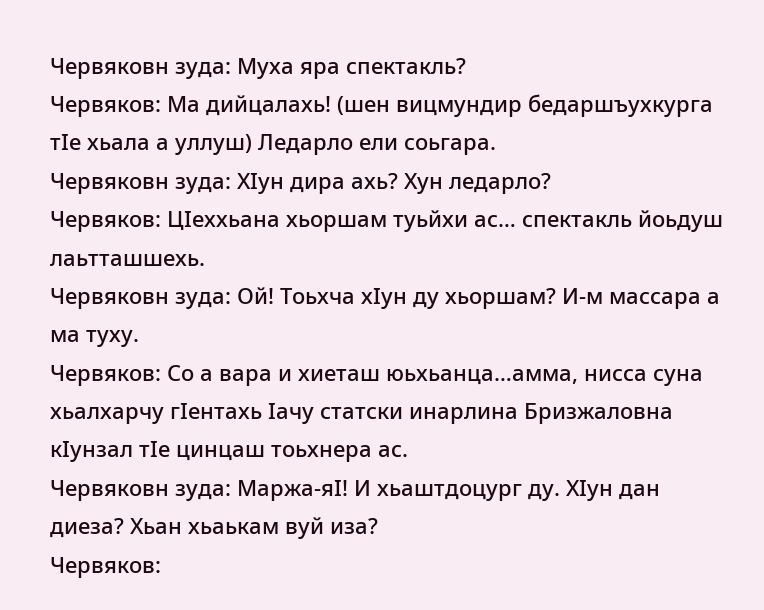Червяковн зуда: Муха яра спектакль?
Червяков: Ма дийцалахь! (шен вицмундир бедаршъухкурга тIе хьала а уллуш) Ледарло ели соьгара.
Червяковн зуда: ХIун дира ахь? Хун ледарло?
Червяков: ЦIеххьана хьоршам туьйхи ас… спектакль йоьдуш лаьтташшехь.
Червяковн зуда: Ой! Тоьхча хIун ду хьоршам? И-м массара а ма туху.
Червяков: Со а вара и хиеташ юьхьанца…амма, нисса суна хьалхарчу гIентахь Iачу статски инарлина Бризжаловна кIунзал тIе цинцаш тоьхнера ас.
Червяковн зуда: Маржа-яI! И хьаштдоцург ду. ХIун дан диеза? Хьан хьаькам вуй иза?
Червяков: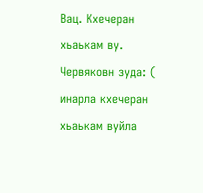Вац. Кхечеран хьаькам ву.
Червяковн зуда: ( инарла кхечеран хьаькам вуйла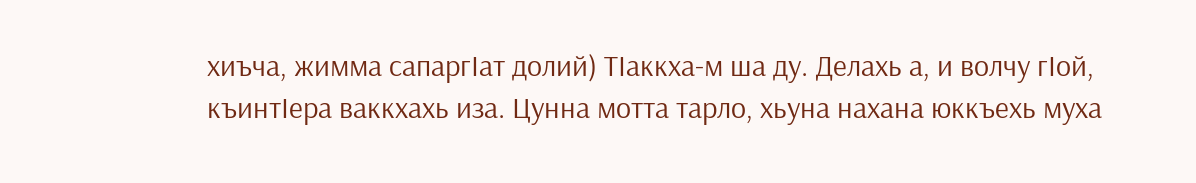хиъча, жимма сапаргIат долий) ТIаккха-м ша ду. Делахь а, и волчу гIой, къинтIера ваккхахь иза. Цунна мотта тарло, хьуна нахана юккъехь муха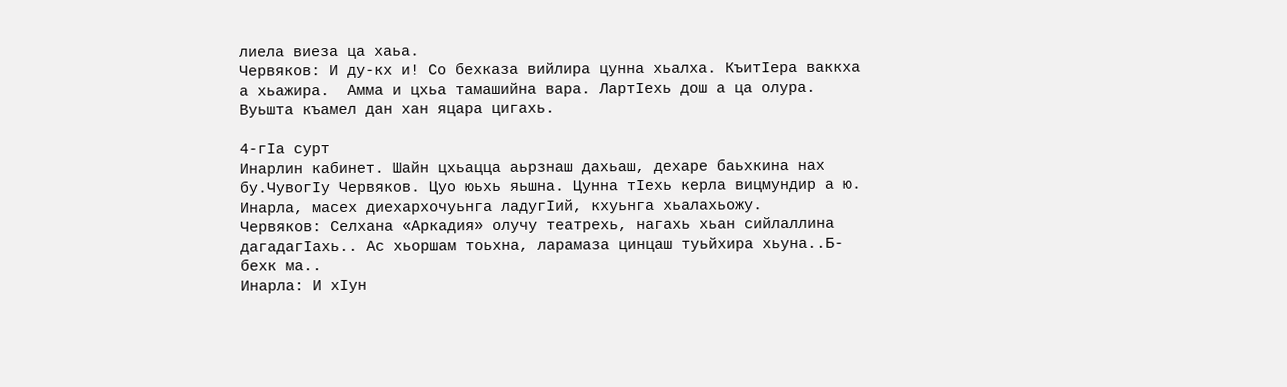лиела виеза ца хаьа.
Червяков: И ду-кх и! Со бехказа вийлира цунна хьалха. КъитIера ваккха а хьажира.  Амма и цхьа тамашийна вара. ЛартIехь дош а ца олура. Вуьшта къамел дан хан яцара цигахь.

4-гIа сурт
Инарлин кабинет. Шайн цхьацца аьрзнаш дахьаш, дехаре баьхкина нах бу.ЧувогIу Червяков. Цуо юьхь яьшна. Цунна тIехь керла вицмундир а ю. Инарла, масех диехархочуьнга ладугIий, кхуьнга хьалахьожу.
Червяков: Селхана «Аркадия» олучу театрехь, нагахь хьан сийлаллина дагадагIахь.. Ас хьоршам тоьхна, ларамаза цинцаш туьйхира хьуна..Б-бехк ма..
Инарла: И хIун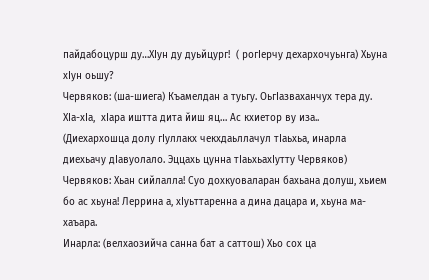пайдабоцурш ду…ХIун ду дуьйцург!  ( рогIерчу дехархочуьнга) Хьуна хIун оьшу?
Червяков: (ша-шиега) Къамелдан а туьгу. ОьгIазваханчух тера ду. ХIа-хIа,  хIара иштта дита йиш яц… Ас кхиетор ву иза..
(Диехархошца долу гIуллакх чекхдаьллачул тIаьхьа, инарла диехьачу дIавуолало. Эццахь цунна тIаьхьахIутту Червяков)
Червяков: Хьан сийлалла! Суо дохкуоваларан бахьана долуш, хьием бо ас хьуна! Леррина а, хIуьттаренна а дина дацара и, хьуна ма-хаъара.
Инарла: (велхаозийча санна бат а саттош) Хьо сох ца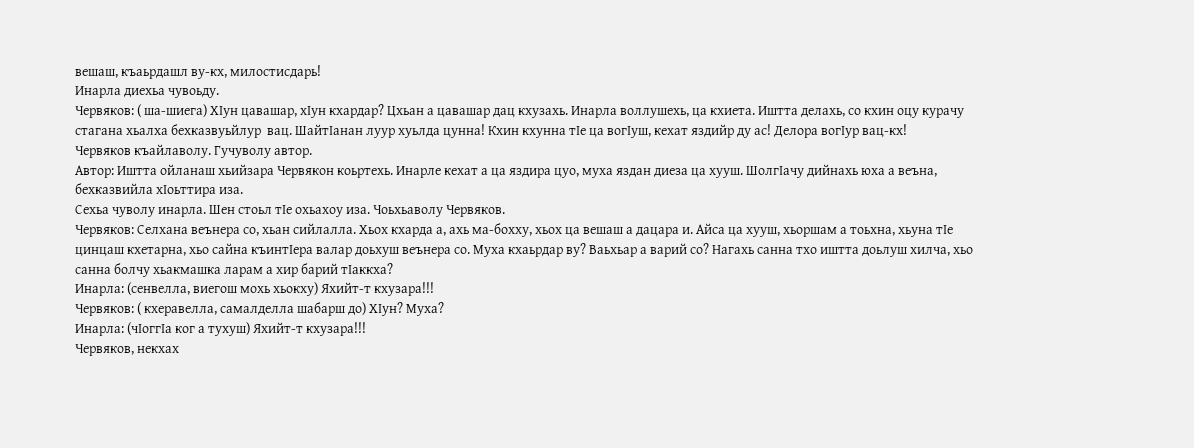вешаш, къаьрдашл ву-кх, милостисдарь!
Инарла диехьа чувоьду.
Червяков: ( ша-шиега) ХIун цавашар, хIун кхардар? Цхьан а цавашар дац кхузахь. Инарла воллушехь, ца кхиета. Иштта делахь, со кхин оцу курачу стагана хьалха бехказвуьйлур  вац. ШайтIанан луур хуьлда цунна! Кхин кхунна тIе ца вогIуш, кехат яздийр ду ас! Делора вогIур вац-кх!
Червяков къайлаволу. Гучуволу автор.
Автор: Иштта ойланаш хьийзара Червякон коьртехь. Инарле кехат а ца яздира цуо, муха яздан диеза ца хууш. ШолгIачу дийнахь юха а веъна, бехказвийла хIоьттира иза.
Сехьа чуволу инарла. Шен стоьл тIе охьахоу иза. Чоьхьаволу Червяков.
Червяков: Селхана веънера со, хьан сийлалла. Хьох кхарда а, ахь ма-бохху, хьох ца вешаш а дацара и. Айса ца хууш, хьоршам а тоьхна, хьуна тIе цинцаш кхетарна, хьо сайна къинтIера валар доьхуш веънера со. Муха кхаьрдар ву? Ваьхьар а варий со? Нагахь санна тхо иштта доьлуш хилча, хьо санна болчу хьакмашка ларам а хир барий тIаккха?
Инарла: (сенвелла, виегош мохь хьокху) Яхийт-т кхузара!!!
Червяков: ( кхеравелла, самалделла шабарш до) ХIун? Муха?
Инарла: (чIоггIа ког а тухуш) Яхийт-т кхузара!!!
Червяков, некхах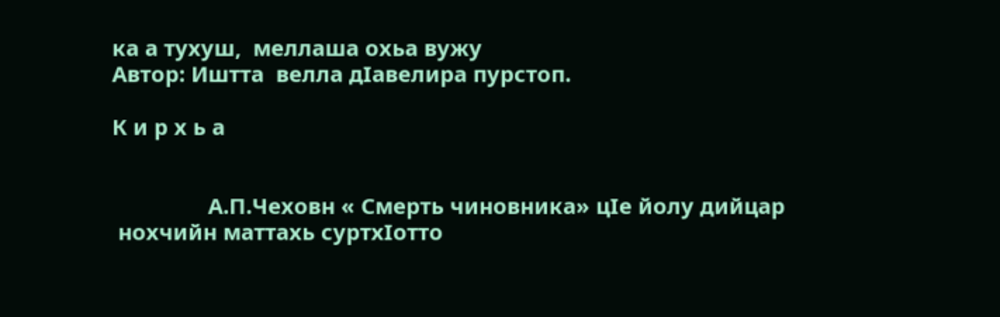ка а тухуш,  меллаша охьа вужу
Автор: Иштта  велла дIавелира пурстоп.

К и р х ь а


                А.П.Чеховн « Смерть чиновника» цIе йолу дийцар
 нохчийн маттахь суртхIотто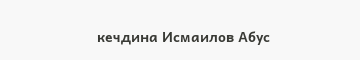кечдина Исмаилов Абус